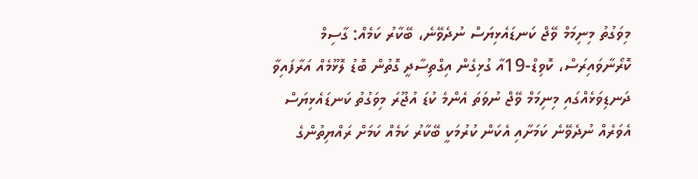މިވަގުތު މިނިމަމް ވޭޖް ކަނޑައެޅިޔަސް ނުދެވޭނެ، ބޭކާރު ކަމެއް: ގާސިމް
ކޮރޯނާވައިރަސް، ކޮވިޑް-19އާ ގުޅިގެން އިގްތިސާދީ ގޮތުން ބޮޑު ލޮޅޫމެއް އަރާފައިވާ ދަނޑިވަޅެއްގައި މިނިމަމް ވޭޖް ނުވަތަ އެންމެ ކުޑަ އުޖޫރަ މިވަގުތު ކަނޑައެޅިޔަސް އެވަރެއް ނުދެވޭނެ ކަމަށާއި އެކަން ކުރުމަކީ ބޭކާރު ކަމެއް ކަމަށް ރައްޔިތުންގެ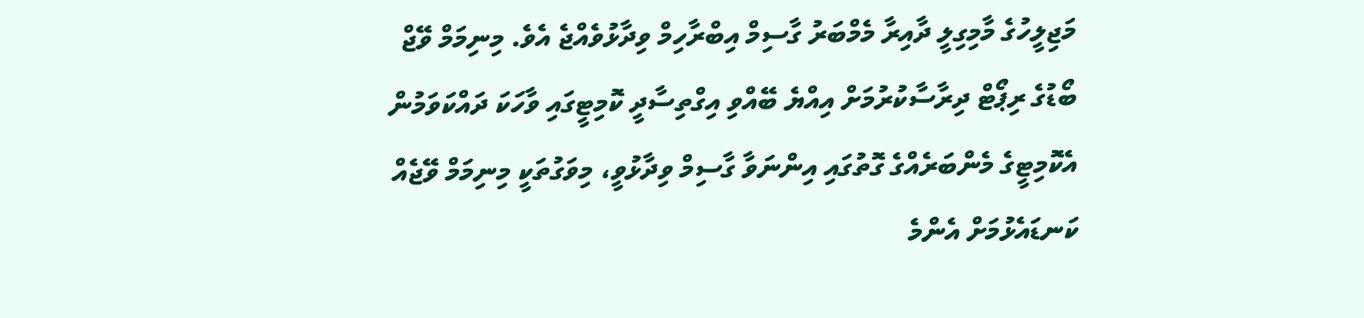މަޖިލީހުގެ މާމިގިލީ ދާއިރާ މެމްބަރު ގާސިމް އިބްރާހިމް ވިދާޅުވެއްޖެ އެވެ. މިނިމަމް ވޭޖް ބޯޑުގެ ރިޕޯޓް ދިރާސާކުރުމަށް އިއްޔެ ބޭއްވި އިގްތިސާދީ ކޮމިޓީގައި ވާހަކަ ދައްކަވަމުން އެކޮމިޓީގެ މެންބަރެއްގެ ގޮތުގައި އިންނަވާ ގާސިމް ވިދާޅުވީ، މިވަގުތަކީ މިނިމަމް ވޭޖެއް ކަނޑައެޅުމަށް އެންމެ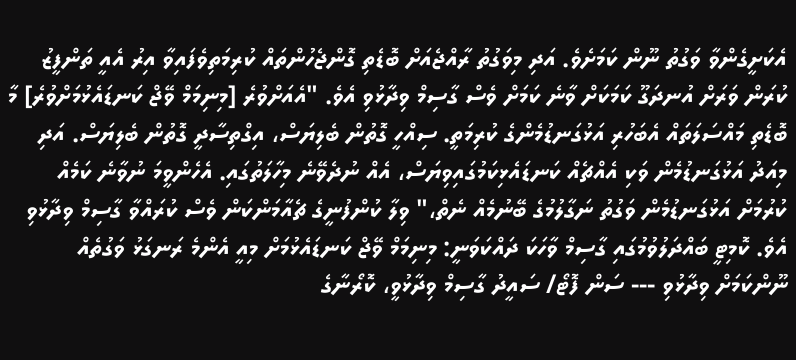އެކަށީގެންވާ ވަގުތު ނޫން ކަމަށެވެ. އަދި މިވަގުތު ރާއްޖެއަށް ބޮޑެތި ގޮންޖެހުންތައް ކުރިމަތިވެފައިވާ އިރު އެއީ ތަންފީޒު ކުރަން ވަރަށް އުނދަގޫ ކަމަކަށް ވާނެ ކަމަށް ވެސް ގާސިމް ވިދާޅުވި އެވެ. "އެއަށްވުރެ [މިނިމަމް ވޭޖް ކަނޑައެޅުމަށްވުރެ] މާ ބޮޑެތި މައްސަލަތައް އެބަހުރި އަޅުގަނޑުމެންގެ ކުރިމަތީ. ސިއްހީ ގޮތުން ބެލިޔަސް، އިގްތިސާދީ ގޮތުން ބެލިޔަސް. އަދި މިއަދު އަޅުގަނޑުމެން ވަކި އެއްޗެއް ކަނޑައެޅިކަމުގައިވިޔަސް، އެއް ނުދެވޭނެ މިހާލަތުގައި. އެހެންވީމަ ނުވާނެ ކަމެއް ކުރުމަށް އަޅުގަނޑުމެން ވަގުތު ނަގާލުމުގެ ބޭނުމެއް ނެތް،" ވިލާ ކުންފުނީގެ ޗެއާމަންކަން ވެސް ކުރައްވާ ގާސިމް ވިދާޅުވި އެވެ. ކޮމިޓީ ބައްދަލުވުމުގައި ގާސިމް ވާހަކަ ދައްކަވަނީ: މިނިމަމް ވޭޖް ކަނޑައެޅުމަށް މިއީ އެންމެ ރަނގަޅު ވަގުތެއް ނޫންކަމަށް ވިދާޅުވި --- ސަން ފޮޓޯ/ ސައީދު ގާސިމް ވިދާޅުވީ، ކޮރޯނާގެ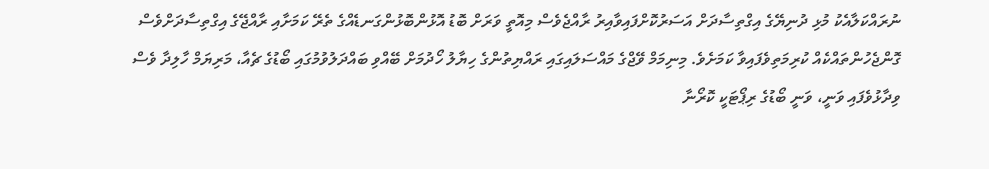ނުރައްކަލާއެކު މުޅި ދުނިޔޭގެ އިގްތިސާދަށް އަސަރުކޮށްފައިވާއިރު ރާއްޖެވެސް މިއޮތީ ވަރަށް ބޮޑު އޮޅުންބޮޅުންގަނޑެއްގެ ތެރޭ ކަމަށާއި ރާއްޖޭގެ އިގްތިސާދަށްވެސް ގޮންޖެހުންތައްކެއް ކުރިމަތިވެފައިވާ ކަމަށެވެ. މިނިމަމް ވޭޖްގެ މައްސަލައިގައި ރައްޔިތުންގެ ހިޔާލު ހޯދުމަށް ބޭއްވި ބައްދަލުވުމުގައި ބޯޑުގެ ޗެއާ، މަރިޔަމް ހާލިދާ ވެސް ވިދާޅުވެފައި ވަނީ، ވަނީ ބޯޑުގެ ރިޕޯޓަކީ ކޮރޯނާ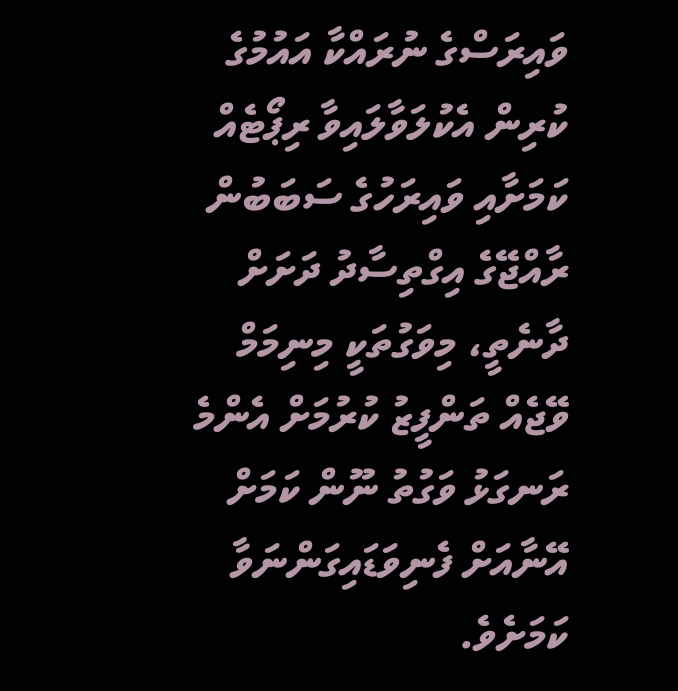ވައިރަސްގެ ނުރައްކާ އައުމުގެ ކުރިން އެކުލަވާލައިވާ ރިޕޯޓެއް ކަމަށާއި ވައިރަހުގެ ސަބަބުން ރާއްޖޭގެ އިގްތިސާދު ދަށަށް ދާނެތީ، މިވަގުތަކީ މިނިމަމް ވޭޖެއް ތަންފީޒު ކުރުމަށް އެންމެ ރަނގަޅު ވަގުތު ނޫން ކަމަށް އޭނާއަށް ފެނިވަޑައިގަންނަވާ ކަމަށެވެ.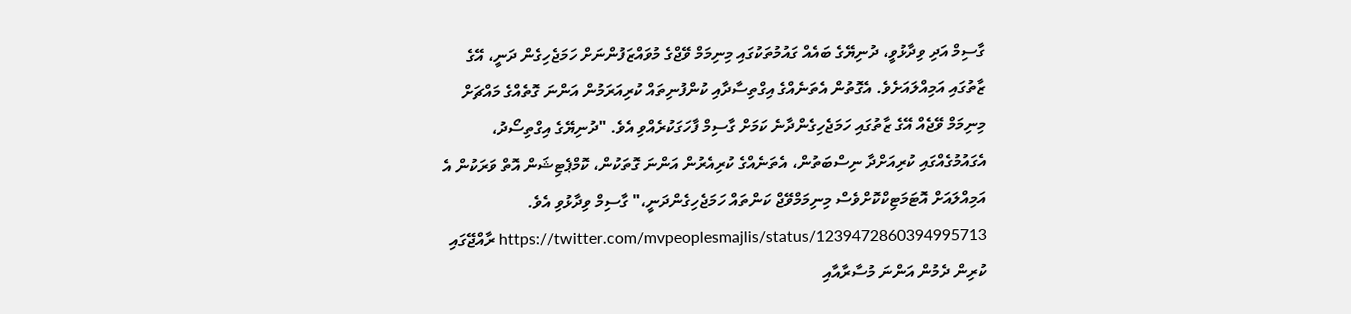ގާސިމް އަދި ވިދާޅުވީ، ދުނިޔޭގެ ބައެއް ގައުމުތަކުގައި މިނިމަމް ވޭޖްގެ މުވައްޒަފުންނަށް ހަމަޖެހިގެން ދަނީ، އޭގެ ޒާތުގައި އަމިއްލައަށެވެ. އެގޮތުން އެތަނެއްގެ އިގްތިސާދާއި ކުންފުނިތައް ކުރިއަރަމުން އަންނަ ގޮތެއްގެ މައްޗަށް މިނިމަމް ވޭޖެއް އޭގެ ޒާތުގައި ހަމަޖެހިގެންދާނެ ކަމަށް ގާސިމް ފާހަގަކުރެއްވި އެވެ. "ދުނިޔޭގެ އިގްތިސޯދު، އެގައުމުގެއްގައި ކުރިއަށްދާ ނިސްބަތުން، އެތަނެއްގެ ކުރިއެރުން އަންނަ ގޮތަކުން، ކޮމްޕެޓިޝަން އޮތް ވަރަކުން އެ އަމިއްލައަށް އޮޓަމަޓިކްކޮށްވެސް މިނިމަމްވޭޖް ކަންތައް ހަމަޖެހިގެންދަނީ،" ގާސިމް ވިދާޅުވި އެވެ. https://twitter.com/mvpeoplesmajlis/status/1239472860394995713 ރާއްޖޭގައި ކުރިން ދެމުން އަންނަ މުސާރާއާއި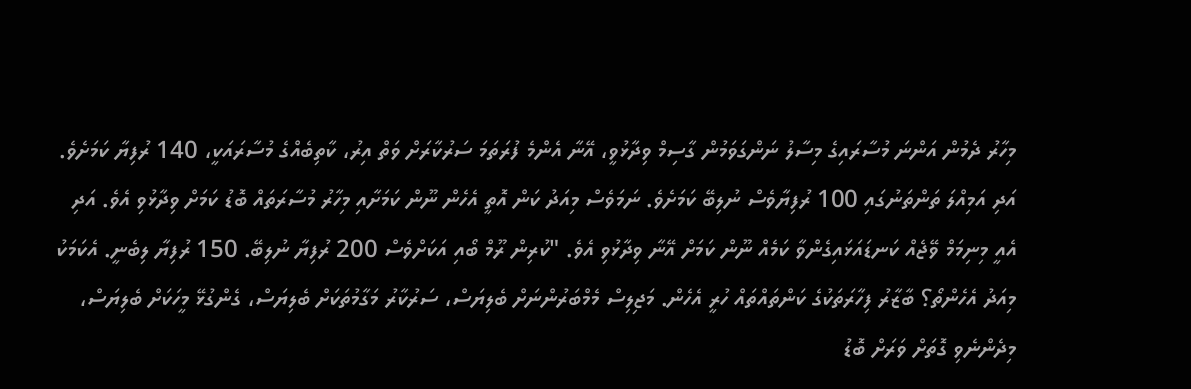މިހާރު ދެމުން އަންނަ މުސާރައިގެ މިސާލު ނަންގަވަމުން ގާސިމް ވިދާޅުވީ، އޭނާ އެންމެ ފުރަތަމަ ސަރުކާރަށް ވަތް އިރު، ކާތިބެއްގެ މުސާރައަކީ، 140 ރުފިޔާ ކަމަށެވެ. އަދި އަމިއްލަ ތަންތަނުގައި 100 ރުފިޔާވެސް ނުލިބޭ ކަމަށެވެ. ނަމަވެސް މިއަދު ކަން އޮތީ އެހެން ނޫން ކަމަށާއި މިހާރު މުސާރަތައް ބޮޑު ކަމަށް ވިދާޅުވި އެވެ. އަދި އެއީ މިނިމަމް ވޭޖެއް ކަނޑައަޅައިގެންވާ ކަމެއް ނޫން ކަމަށް އޭނާ ވިދާޅުވި އެވެ. "ކުރިން ރޫމް ބޯއި އަކަށްވެސް 200 ރުފިޔާ ނުލިބޭ. 150 ރުފިޔާ ލިބެނީ. އެކަމަކު މިއަދު އެހެންތޯ؟ ބާޒާރު ފިހާރަތަކުގެ ކަންތައްތައް ހުރީ އެހެން. މަޖިލިސް މެމްބަރުންނަށް ބެލިޔަސް، ސަރުކާރު މަގާމުތަކަށް ބެލިޔަސް، ގެންގުޅޭ މީހަކަށް ބެލިޔަސް، މިދެންނެވި ގޮތަށް ވަރަށް ބޮޑު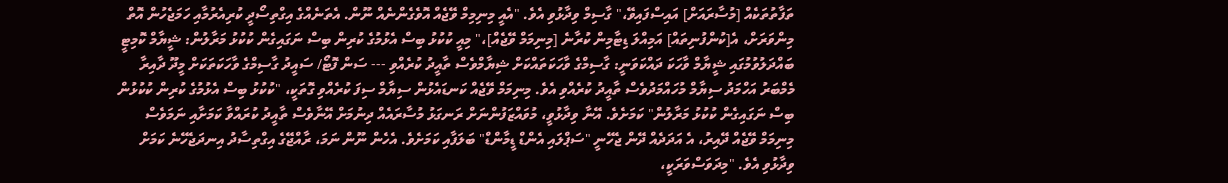ތަފާތުތަކެއް [މުސާރައަށް] އައިސްފައިވޭ،" ގާސިމް ވިދާޅުވި އެވެ. "އެއީ މިނިމިމް ވޭޖެއް އޮވެގެންނެއް ނޫން. އެތަނެއްގެ އިގްތިސޯދީ ކުރިއެރުމާއި ހަމަޖެހުން އޮތް މިންވަރަށް، އެ[ކުންފުނިތައް] އަމިއްލަ ޑިޓާމިން ކުރާނެ [މިނިމަމް ވޭޖެއް]،" މިއީ ކުކުޅު ބިސް އެޅުމުގެ ކުރިން ބިސް ނަގައިގެން ކުކުޅު މަރާލުން: ޝީޔާމް ކޮމިޓީ ބައްދަލުވުމުގައި ޝީޔާމް ވާހަކަ ދައްކަވަނީ: ގާސިމްގެ ވާހަކަތައްކަށް ޝިޔާމްވެސް ތާއީދު ކުރެއްވި --- ސަން ފޮޓޯ/ ސައީދު ގާސިމްގެ ވާހަކަތަކަށް މީދޫ ދާއިރާ މެމްބަރު އަހްމަދު ސިޔާމް މުހައްމަދުވެސް ތާއީދު ކުރެއްވި އެވެ. މިނިމަމް ވޭޖެއް ކަނޑައެޅުން ސިޔާމް ސިފަ ކުރެއްވި ގޮތަކީ، "ކުކުޅު ބިސް އެޅުމުގެ ކުރިން ކުކުޅުން ބިސް ނަގައިގެން ކުކުޅު މަރާލުން" ކަމަށެވެ. އޭނާ ވިދާޅުވީ، މުވައްޒަފުންނަށް ރަނގަޅު މުސާރައެއް ދިނުމަށް އޭނާވެސް ތާއީދު ކުރައްވާ ކަމަށާއި ނަމަވެސް މިނިމަމް ވޭޖެއް ދޭއިރު، އެ އަދަދެއް ދޭން ޖެހޭނީ "ސަޕްލައި އެންޑް ޑީމާންޑް" ބަލަފާއި ކަމަށެވެ. އެހެން ނޫން ނަމަ، ރާއްޖޭގެ އިގްތިސާދު އިނދަޖެހޭނެ ކަމަށް ވިދާޅުވި އެވެ. "މިދަވަސްވަރަކީ،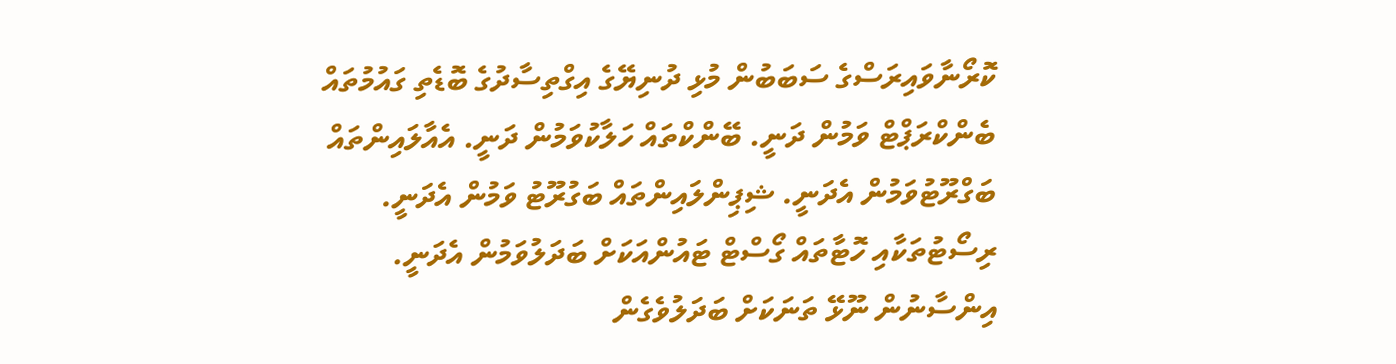ކޮރޯނާވައިރަސްގެ ސަބަބުން މުޅި ދުނިޔޭގެ އިގްތިސާދުގެ ބޮޑެތި ގައުމުތައް ބެންކްރަޕްޓް ވަމުން ދަނީ. ބޭންކްތައް ހަލާކުވަމުން ދަނީ. އެއާލައިންތައް ބަގްރޫޓުވަމުން އެދަނީ. ޝިޕިންލައިންތައް ބަގުރޫޓު ވަމުން އެދަނީ. ރިސޯޓުތަކާއި ހޮޓާތައް ގޯސްޓް ޓައުންއަކަށް ބަދަލުވަމުން އެދަނީ. އިންސާނުން ނޫޅޭ ތަނަކަށް ބަދަލުވެގެން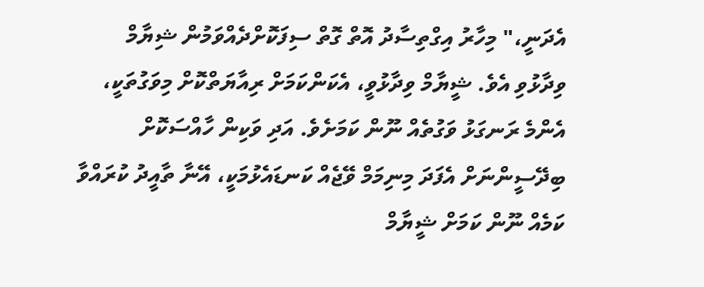އެދަނީ،" މިހާރު އިގްތިސާދު އޮތް ގޮތް ސިފަކޮށްދެއްވަމުން ޝިޔާމް ވިދާޅުވި އެވެ. ޝީޔާމް ވިދާޅުވީ، އެކަންކަމަށް ރިއާޔަތްކޮށް މިވަގުތަކީ، އެންމެ ރަނގަޅު ވަގުތެއް ނޫން ކަމަށެވެ. އަދި ވަކިން ހާއްސަކޮށް ބިދޭސީންނަށް އެފަދަ މިނިމަމް ވޭޖެއް ކަނޑައެޅުމަކީ، އޭނާ ތާއީދު ކުރައްވާ ކަމެއް ނޫން ކަމަށް ޝީޔާމް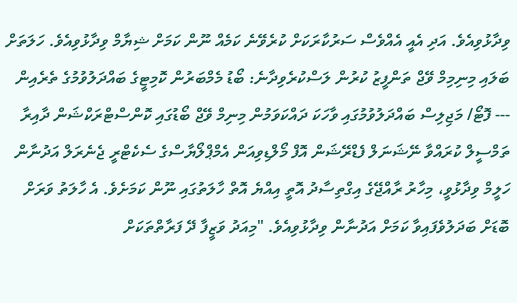ވިދާޅުވިއެވެ. އަދި އެއީ އެއްވެސް ސަރުކާރަކަށް ކުރެވޭނެ ކަމެއް ނޫން ކަމަށް ޝިޔާމް ވިދާޅުވިއެވެ. ހަލަތަށް ބަލައި މިނިމިމް ވޭޖް ތަންފީޒު ކުރުން ލަސްކުރެވިދާނެ: ބޯޑު މެމްބަރުން ކޮމިޓީގެ ބައްދަލުވުމުގެ ތެރެއިން --- ފޮޓޯ/ މަޖިލިސް ބައްދަލުވުމުގައި ވާހަކަ ދައްކަވަމުން މިނިމް ވޭޖް ބޯޑުގައި ކޮންސްޓްރަކްޝަން ދާއިރާ ތަމްސީލް ކުރައްވާ ނޭޝަނަލް ފެޑްރޭޝަން އޮފް މޯލްޑިވިއަން އެމްޕްލޯޔާސްގެ ސެކެޓްރީ ޖެނެރަލް އަދުނާން ހަލީމް ވިދާޅުވީ، މިހާރު ރާއްޖޭގެ އިގްތިސާދު އޮތީ އިއްޔެ އޮތް ހާލަތުގައި ނޫން ކަމަށެވެ. އެ ހާލަތު ވަރަށް ބޮޑަށް ބަދަލުވެފައިވާ ކަމަށް އަދުނާން ވިދާޅުވިއެވެ. "މިއަދު ވަޒީފާ ދޭ ފަރާތްތަކަށް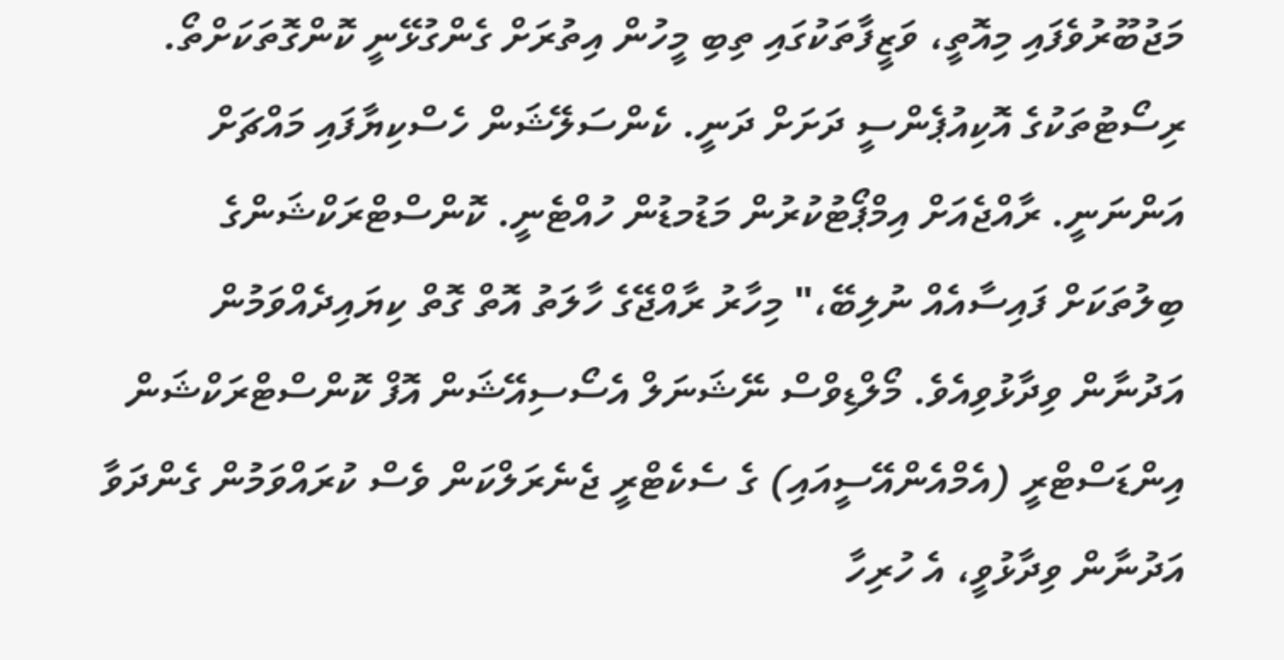މަޖުބޫރުވެފައި މިއޮތީ، ވަޒީފާތަކުގައި ތިބި މީހުން އިތުރަށް ގެންގުޅޭނީ ކޮންގޮތަކަށްތޯ. ރިސޯޓުތަކުގެ އޮކިއުޕެންސީ ދަށަށް ދަނީ. ކެންސަލޭޝަން ހެސްކިޔާފައި މައްޗަށް އަންނަނީ. ރާއްޖެއަށް އިމްޕޯޓުކުރުން މަޑުމޑުން ހުއްޓެނީ. ކޮންސްޓްރަކްޝަންގެ ބިލުތަކަށް ފައިސާއެއް ނުލިބޭ،" މިހާރު ރާއްޖޭގެ ހާލަތު އޮތް ގޮތް ކިޔައިދެއްވަމުން އަދުނާން ވިދާޅުވިއެވެ. މޯލްޑިވްސް ނޭޝަނަލް އެސޯސިއޭޝަން އޮފް ކޮންސްޓްރަކްޝަން އިންޑަސްޓްރީ (އެމްއެންއޭސީއައި) ގެ ސެކެޓްރީ ޖެނެރަލްކަން ވެސް ކުރައްވަމުން ގެންދަވާ އަދުނާން ވިދާޅުވީ، އެ ހުރިހާ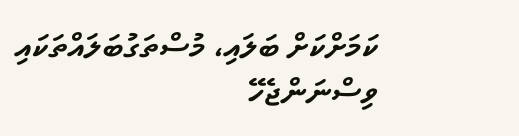ކަމަށްކަށް ބަލައި، މުސްތަގުބަލައްތަކައި ވިސްނަންޖެހޭ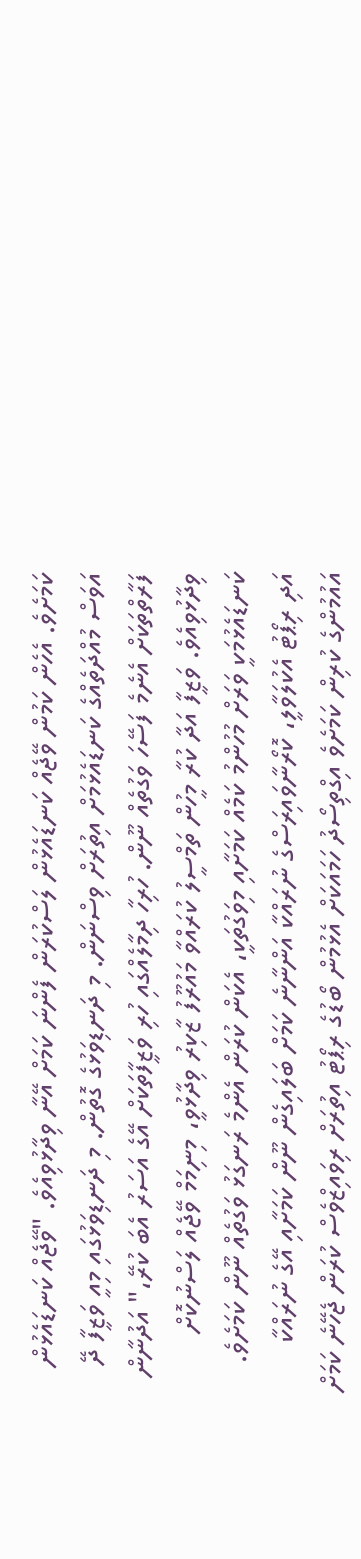ކަމަށެވެ. އެހެން ކަމުން ވޭޖެއް ކަނޑައެޅުން ލަސްކުރަން ފެންނަ ކަމަށް އޭނާ ވިދާޅުވިއެވެ. "ވޭޖެއް ކަނޑައެޅުން އަވަސް މުއްދަތެއްގެ ކަނޑައެޅުމަށް އިތުރަށް ވިސްނަން. މި ދަނޑިވަޅުގެ ގޮތުން. މި ދަނޑިވަޅުގައި މިއީ ވަޒީފާ ދޭ ފަރާތްތަކަށް އެނެމެ ފަސޭހަ ވަގުތެއް ނޫން. ހުރިހާ ދިމާލެއްގައި ހުރި ވަޒީފާތަކަށް އޭގެ އަސަރު އެބަ ކުރޭ،" އަދުނާން ވިދާޅުވިއެވެ. ވަޒީފާ އަދާ ކުރާ މީހުން ތަމްސީލު ކުރައްވާ މައުރޫފު ޒާކިރު ވިދާޅުވީ، މިނިމަމް ވޭޖެއް ލަސްނުކޮށް ކަނޑައެޅުމަކީ ވަރަށް މުހުންމު ކަމެއް ކަމަށާއި މިވަގުތަކީ، އެކަން ކުރަން އެންމެ ރަނގަޅު ވަގުތެއް ނޫން ކަމަށެވެ. އަދި ރިޕޯޓު އެކުލަވާލީ، ކޮރޯނާވައިރަސްގެ ނުރައްކާ އަންނާނެ ކަމަށް ބަލައިގެން ނޫން ކަމަށާއި އޭގެ ނުރައްކާ އައުމުންގެ ކުރިން ކަމަށެވެ އިގްތިސޯދު ހަމައަކަށް އެޅުމުން ބޯޑުގެ ރިޕޯޓު އިތުރަށް ރިވައިޒްވެސް ކުރަން ޖެހޭނެ ކަމަށް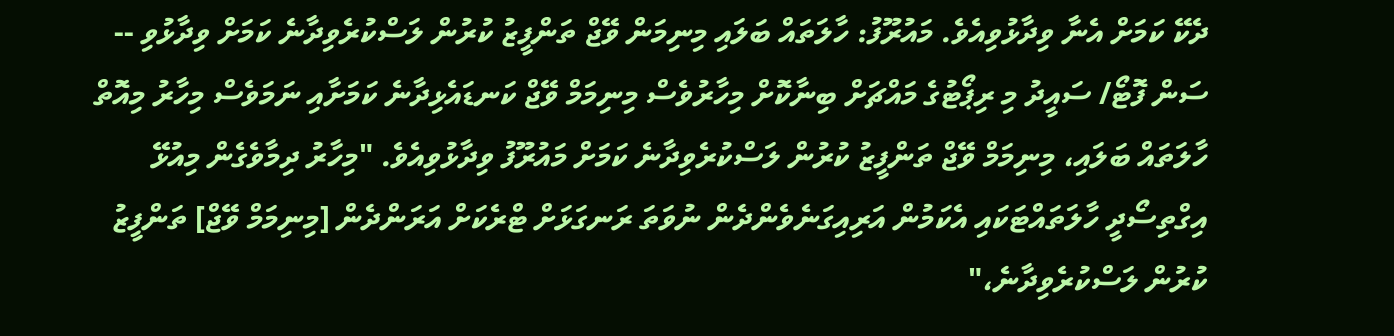ދެކޭ ކަމަށް އެނާ ވިދާޅުވިއެވެ. މައުރޫފު: ހާލަތައް ބަލައި މިނިމަން ވޭޖް ތަންފީޒު ކުރުން ލަސްކުރެވިދާނެ ކަމަށް ވިދާޅުވި -- ސަން ފޮޓޯ/ ސައީދު މި ރިޕޯޓުގެ މައްޗަށް ބިނާކޮށް މިހާރުވެސް މިނިމަމް ވޭޖް ކަނޑައެޅިދާނެ ކަމަށާއި ނަމަވެސް މިހާރު މިއޮތް ހާލަތައް ބަލައި، މިނިމަމް ވޭޖް ތަންފީޒު ކުރުން ލަސްކުރެވިދާނެ ކަމަށް މައުރޫފު ވިދާޅުވިއެވެ. "މިހާރު ދިމާވެގެން މިއުޅޭ އިގްތިސޯދީ ހާލަތައްޓަކައި އެކަމުން އަރިއިގަނެވެންދެން ނުވަތަ ރަނގަޅަށް ޓްރެކަށް އަރަންދެން [މިނިމަމް ވޭޖް] ތަންފީޒު ކުރުން ލަސްކުރެވިދާނެ،"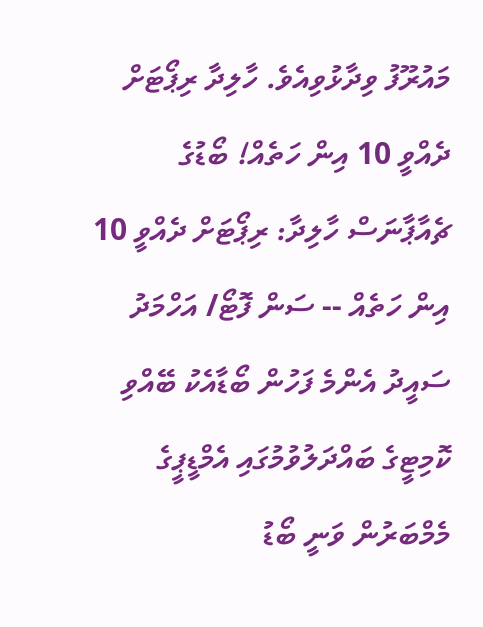މައުރޫފު ވިދާޅުވިއެވެ. ހާލިދާ ރިޕޯޓަށް ދެއްވީ 10 އިން ހަތެއް! ބޯޑުގެ ޗެއާޕާނަސް ހާލިދާ: ރިޕޯޓަށް ދެއްވީ 10 އިން ހަތެއް -- ސަން ފޮޓޯ/ އަހްމަދު ސައީދު އެންމެ ފަހުން ބޯޑާއެކު ބޭއްވި ކޮމިޓީގެ ބައްދަލުވުމުގައި އެމްޑީޕީގެ މެމްބަރުން ވަނީ ބޯޑު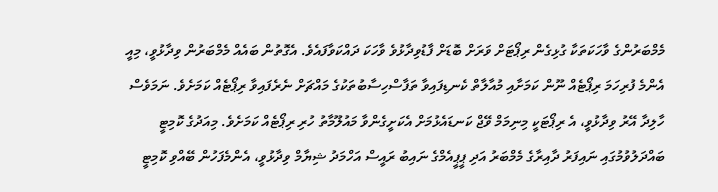މެމްބަރުންގެ ވާހަކަތަކާ ގުޅިގެން ރިޕޯޓަށް ވަރަށް ބޮޑަށް ފާޑުވިދާޅުވެ ވާހަކަ ދައްކަވާފައެވެ. އެގޮތުން ބައެއް މެމްބަރުން ވިދާޅުވީ، މިއީ އެންމެ ފުރިހަމަ ރިޕޯޓެއް ނޫން ކަމަށާއި މުއާލާތް ކެނޑިފައިވާ ތަފާސްހިސާބުތަކުގެ މައްޗަށް ނެރެފައިވާ ރިޕޯޓެއް ކަމަށެވެ. ނަމަވެސް ހާލިދާ އޭރު ވިދާޅުވީ، އެ ރިޕޯޓަކީ މިނިމަމް ވޭޖް ކަނޑައެޅުމަށް އެކަށީގެންވާ މައުލޫމާތު ހުރި ރިޕޯޓެއް ކަމަށެވެ. މިއަދުގެ ކޮމިޓީ ބައްދަލުވުމުގައި ނައިފަރު ދާއިރާގެ މެމްބަރު އަދި ޕީޕީއެމްގެ ނައިބު ރައީސް އަހްމަދު ޝިޔާމް ވިދާޅުވީ، އެންމެފަހުން ބޭއްވި ކޮމިޓީ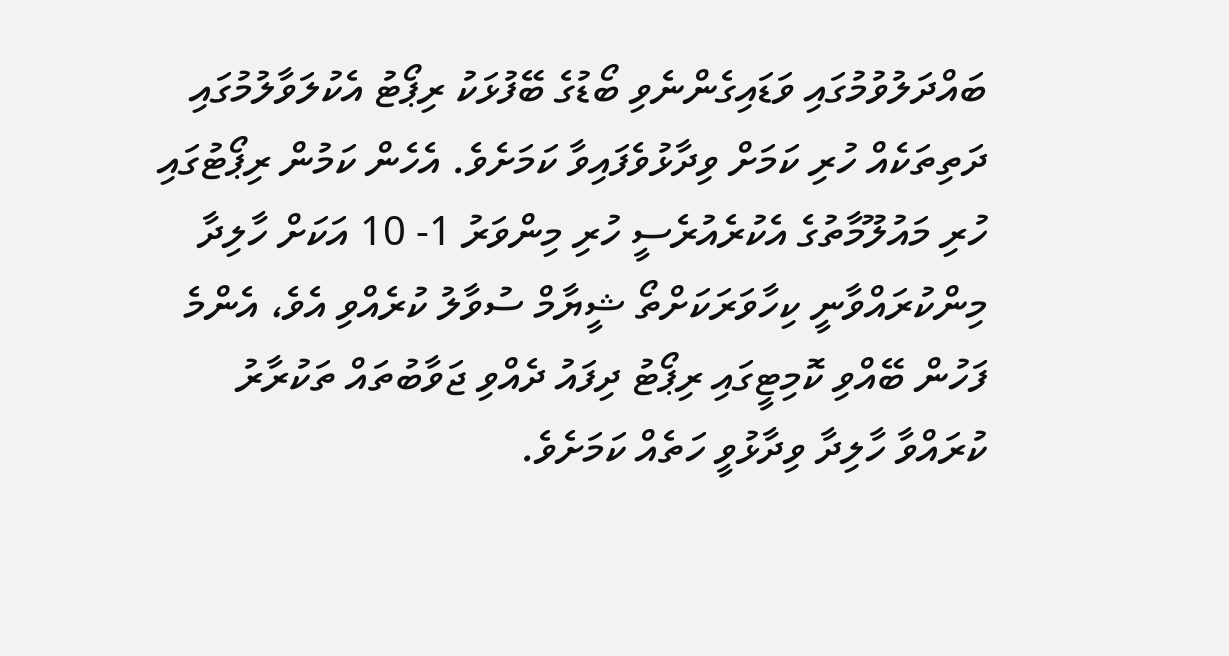ބައްދަލުވުމުގައި ވަޑައިގެންނެވި ބޯޑުގެ ބޭފުޅަކު ރިޕޯޓު އެކުލަވާލުމުގައި ދަތިތަކެއް ހުރި ކަމަށް ވިދާޅުވެފައިވާ ކަމަށެވެ. އެހެން ކަމުން ރިޕޯޓުގައި ހުރި މައުލޫމާތުގެ އެކުރެއުރެސީ ހުރި މިންވަރު 1- 10 އަކަށް ހާލިދާ މިންކުރައްވާނީ ކިހާވަރަކަށްތޯ ޝީޔާމް ސުވާލު ކުރެއްވި އެވެ، އެންމެ ފަހުން ބޭއްވި ކޮމިޓީގައި ރިޕޯޓު ދިފައު ދެއްވި ޖަވާބުތައް ތަކުރާރު ކުރައްވާ ހާލިދާ ވިދާޅުވީ ހަތެއް ކަމަށެވެ.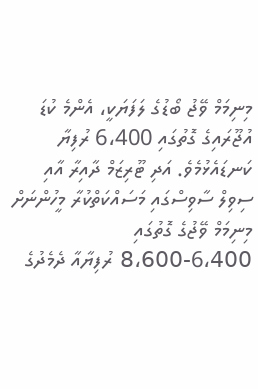މިނިމަމް ވޭޖު ބޯޑުގެ ލަފަޔަކީ، އެންމެ ކުޑަ އުޖޫރައިގެ ގޮތުގައި 6،400 ރުފިޔާ ކަނޑައެޅުމެވެ. އަދި ޓޫރިޒަމް ދާއިރާ އާއި ސިވިލް ސާވިސްގައި މަސައްކަތްކުރާ މީހުންނަށް މިނިމަމް ވޭޖުގެ ގޮތުގައި 6،400-8،600 ރުފިޔާއާ ދެމެދުގެ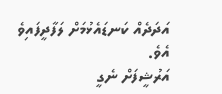އަދަދެއް ކަނޑައެޅުމަށް ލަފާދީފައިވެ އެވެ.
އަރުޝީފަށް ނެގީ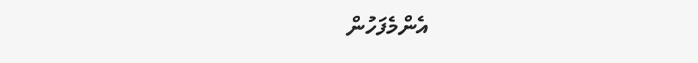އެންމެފަހުން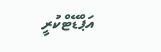އަޕްޑޭޓްކުރީ